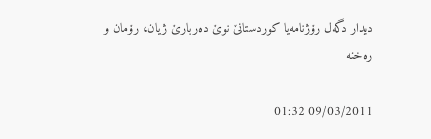دیدار دگه‌ل رۆژنامه‌یا کوردستانێ نوێ ده‌ربارێ ژیان، رۆمان و ره‌خنه‌

09/03/2011 01:32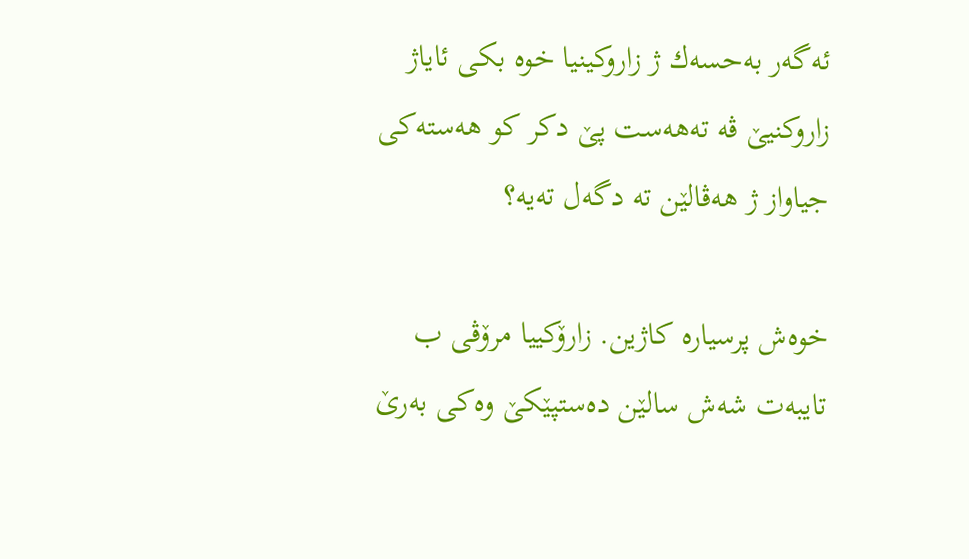ئه‌گه‌ر به‌حسه‌ك ژ زاروكينيا خوه‌ بكی ئاياژ زاروكنيێ ڤه‌ ته‌هه‌ست پێ دكر كو هه‌سته‌كی جياواز ژ هه‌ڤالێن ته‌ دگه‌ل ته‌يه‌؟

خوه‌ش پرسياره‌ كاژين. زارۆكييا مرۆڤى ب تايبه‌ت شه‌ش سالێن ده‌ستپێكێ وه‌كى به‌رێ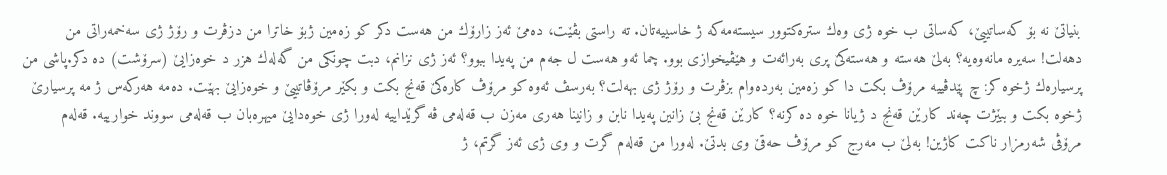بنياتێ نه‌ بۆ كه‌ساتييێ، كه‌ساتى ب خوه‌ ژى وه‌ك ستره‌كتوور سيسته‌مه‌كه‌ ژ خاسييه‌تان. ته‌ راستى بڤێت، ده‌مێ ئه‌ز زارۆك من هه‌ست دكر كو زه‌مين ژبۆ خاترا من دزڤرت و رۆژ ژى سه‌خمه‌راتى من دهه‌لت! سه‌يره‌ مانه‌وه‌يه‌؟ به‌لێ هه‌سته‌ و هه‌سته‌كێ پرى به‌رائه‌ت و هێڤيخوازى بوو. چما ئه‌و هه‌ست ل جه‌م من په‌يدا ببوو؟ ئه‌ز ژى نزانم، دبت چونكى من گه‌له‌ك هزر د خوه‌زايێ (سرۆشت) ده‌ دكر.پاشى من پرسياره‌ك ژخوه‌ كر: چ پێدڤييه‌ مرۆڤ بكت دا كو زه‌مين به‌رده‌وام بزڤرت و رۆژ ژى بهه‌لت؟ به‌رسڤ ئه‌وه‌ كو مرۆڤ كاره‌كێ قه‌نج بكت و بكێر مرۆڤاتييێ و خوه‌زايێ بهێت. ده‌مه‌ هه‌ركه‌س ژ مه‌ پرسيارێ ژخوه‌ بكت و ببێژت چه‌ند كارێن قه‌نج د ژيانا خوه‌ ده‌ كرنه‌؟ كارێن قه‌نج بێ زانين په‌يدا نابن و زانينا هه‌رى مه‌زن ب قه‌له‌مى ڤه‌ گرێداييه‌ له‌ورا ژى خوه‌دايێ ميهره‌بان ب قه‌له‌مى سووند خوارييه‌. قه‌له‌م مرۆڤى شه‌رمزار ناكت كاژين! به‌لێ ب مه‌رج كو مرۆڤ حه‌قێ وى بدتێ. له‌ورا من قه‌له‌م گرت و وى ژى ئه‌ز گرتم، ژ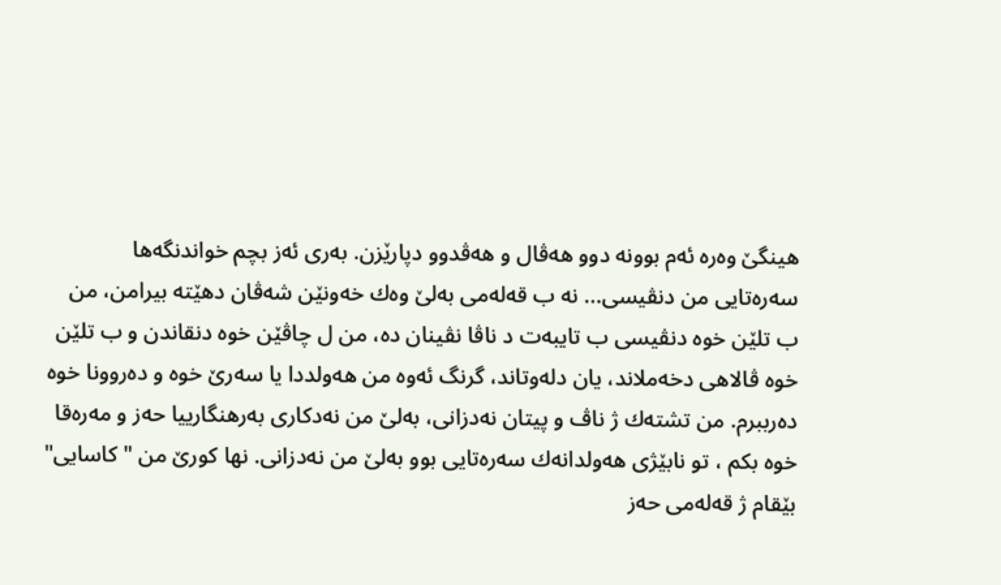هينگێ وه‌ره‌ ئه‌م بوونه‌ دوو هه‌ڤال و هه‌ڤدوو دپارێزن. به‌رى ئه‌ز بچم خواندنگه‌ها سه‌ره‌تايى من دنڤيسى... نه‌ ب قه‌له‌مى به‌لێ وه‌ك خه‌ونێن شه‌ڤان دهێته‌ بيرامن، من ب تلێن خوه‌ دنڤيسى ب تايبه‌ت د ناڤا نڤينان ده‌، من ل چاڤێن خوه‌ دنقاندن و ب تلێن خوه‌ ڤالاهى دخه‌ملاند، يان دله‌وتاند، گرنگ ئه‌وه‌ من هه‌ولددا يا سه‌رێ خوه‌ و ده‌روونا خوه‌ ده‌رببرم. من تشته‌ك ژ ناڤ و پيتان نه‌دزانى، به‌لێ من نه‌دكارى به‌رهنگارييا حه‌ز و مه‌ره‌قا خوه‌ بكم ، تو نابێژى هه‌ولدانه‌ك سه‌ره‌تايى بوو به‌لێ من نه‌دزانى. نها كورێ من "كاسايى" بێقام ژ قه‌له‌مى حه‌ز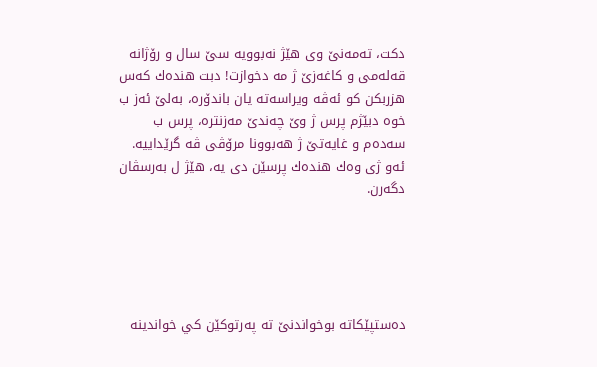دكت، ته‌مه‌نێ وى هێژ نه‌بوويه‌ سێ سال و رۆژانه‌ قه‌له‌مى و كاغه‌زێ ژ مه‌ دخوازت! دبت هنده‌ك كه‌س هزربكن كو ئه‌ڤه‌ ويراسه‌ته‌ يان باندۆره‌، به‌لێ ئه‌ز ب خوه‌ دبێژم پرس ژ وێ چه‌ندێ مه‌زنتره‌، پرس ب سه‌ده‌م و غايه‌تێ ژ هه‌بوونا مرۆڤى ڤه‌ گرێداييه‌. ئه‌و ژى وه‌ك هنده‌ك پرسێن دى يه‌، هێژ ل به‌رسڤان دگه‌رن.





ده‌ستپێكاته‌ بوخواندنێ ته‌ په‌رتوكێن كي خواندينه‌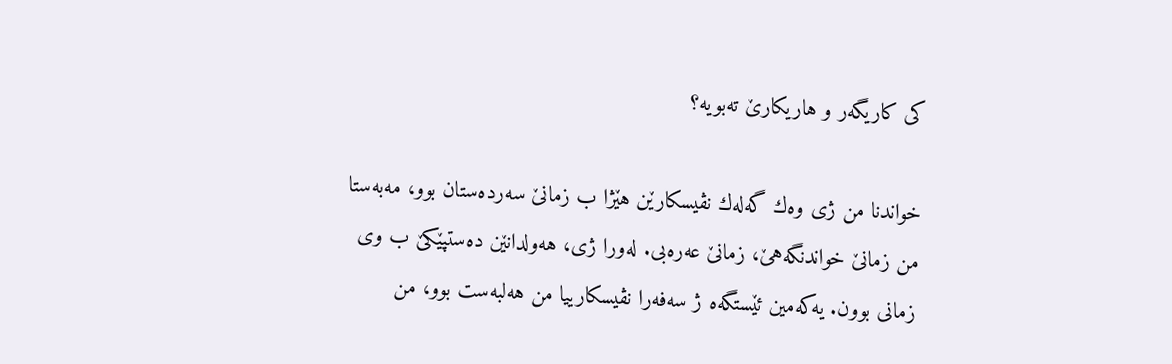كی كاريگه‌ر و هاريكارێ ته‌بويه‌؟

خواندنا من ژى وه‌ك گه‌له‌ك نڤيسكارێن هێژا ب زمانێ سه‌رده‌ستان بوو، مه‌به‌ستا من زمانێ خواندنگه‌هێ، زمانێ عه‌ره‌بى. له‌ورا ژى، هه‌ولدانێن ده‌ستپێكێ ب وى زمانى بوون. يه‌كه‌مين ئێستگه‌ه ژ سه‌فه‌را نڤيسكارييا من هه‌لبه‌ست بوو، من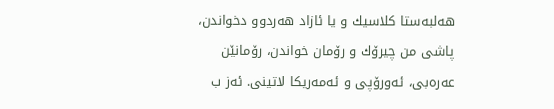هه‌لبه‌ستا كلاسيك و يا ئازاد هه‌ردوو دخواندن، پاشى من چيرۆك و رۆمان خواندن، رۆمانێن عه‌ره‌بى، ئه‌ورۆپى و ئه‌مه‌ريكا لاتينى. ئه‌ز ب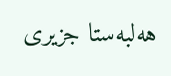هه‌لبه‌ستا جزيرى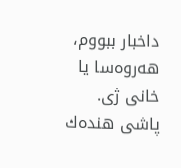داخبار ببووم، هه‌روه‌سا يا خانى ژى. پاشى هنده‌ك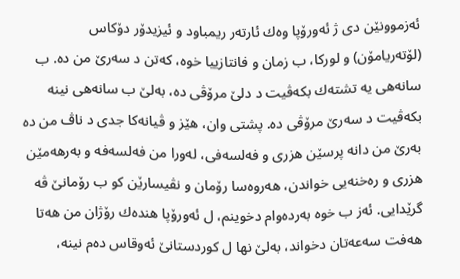ئه‌زموونێن دى ژ ئه‌ورۆپا وه‌ك ئارته‌ر ريمباود و ئيزيدۆر دۆكاس (لۆته‌ريامۆن) و لوركا، ب زمان و فانتازييا خوه‌، كه‌تن د سه‌رێ من ده‌. ب سانه‌هى يه‌ تشته‌ك بكه‌ڤيت د دلێ مرۆڤى ده‌، به‌لێ ب سانه‌هى نينه‌ بكه‌ڤيت د سه‌رێ مرۆڤى ده‌. پشتى وان، هێز و ڤيانه‌كا جدى د ناڤ من ده‌ به‌رێ من دانه‌ پرسێن هزرى و فه‌لسه‌فى، له‌ورا من فه‌لسه‌فه‌ و به‌رهه‌مێن هزرى و ره‌خنه‌يى خواندن، هه‌روه‌سا رۆمان و نڤيسارێن كو ب رۆمانێ ڤه‌ گرێدايى. ئه‌ز ب خوه‌ به‌رده‌وام دخوينم، ل ئه‌ورۆپا هنده‌ك رۆژان من هه‌تا هه‌فت سه‌عه‌تان دخواند، به‌لێ نها ل كوردستانێ ئه‌وقاس ده‌م نينه‌،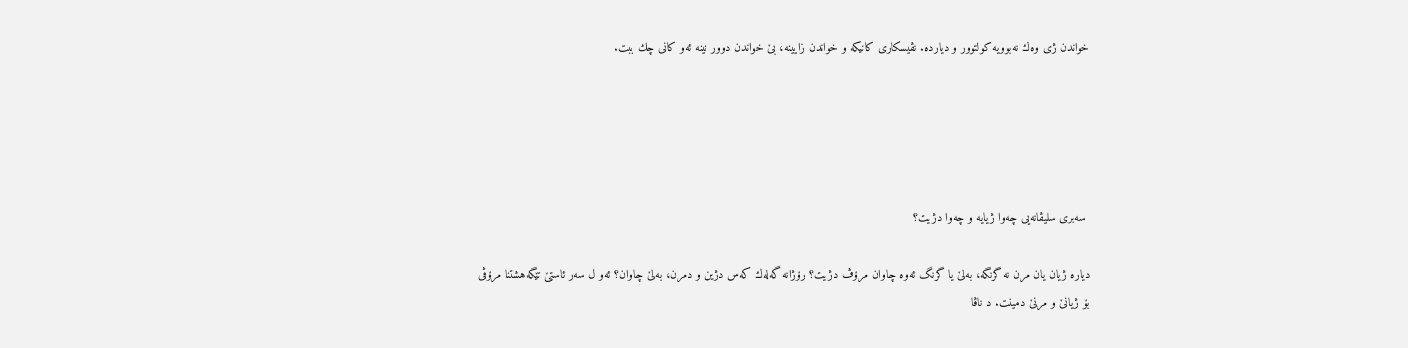خواندن ژى وه‌ك نه‌بوويه‌ كولتوور و ديارده‌. نڤيسكارى كانيكه‌ و خواندن زايينه‌، بێ خواندن دوور نينه‌ ئه‌و كانى چك ببت.





 سه‌بری سليڤانه‌یی چه‌وا ژيايه‌ و چه‌وا دژيت؟

دياره‌ ژيان يان مرن نه‌ گرنگه‌، به‌لێ يا گرنگ ئه‌وه‌ چاوان مرۆڤ دژيت؟ رۆژانه‌ گه‌له‌ك كه‌س دژين و دمرن، به‌لێ چاوان؟ ئه‌و ل سه‌ر ئاستێ تێگه‌هشتنا مرۆڤى بۆ ژيانێ و مرنێ دمينت. د ناڤا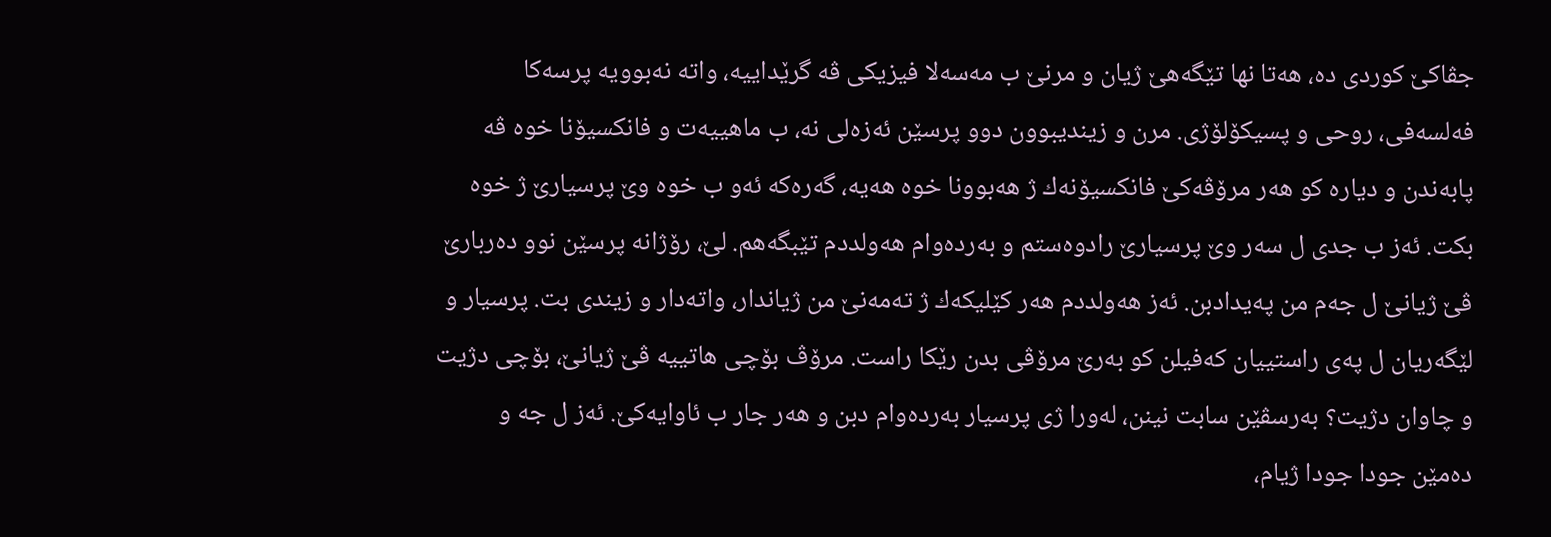جڤاكێ كوردى ده‌، هه‌تا نها تێگه‌هێ ژيان و مرنێ ب مه‌سه‌لا فيزيكى ڤه‌ گرێداييه‌، واته‌ نه‌بوويه‌ پرسه‌كا فه‌لسه‌فى، روحى و پسيكۆلۆژى. مرن و زينديبوون دوو پرسێن ئه‌زه‌لى نه‌، ب ماهييه‌ت و فانكسيۆنا خوه‌ ڤه‌ پابه‌ندن و دياره‌ كو هه‌ر مرۆڤه‌كێ فانكسيۆنه‌ك ژ هه‌بوونا خوه‌ هه‌يه‌، گه‌ره‌كه‌ ئه‌و ب خوه‌ وێ پرسيارێ ژ خوه‌ بكت. ئه‌ز ب جدى ل سه‌ر وێ پرسيارێ رادوه‌ستم و به‌رده‌وام هه‌ولددم تێبگه‌هم. لێ، رۆژانه‌ پرسێن نوو ده‌ربارێ ڤێ ژيانێ ل جه‌م من په‌يدادبن. ئه‌ز هه‌ولددم هه‌ر كێليكه‌ك ژ ته‌مه‌نێ من ژياندار، واته‌دار و زيندى بت. پرسيار و لێگه‌ريان ل په‌ى راستييان كه‌فيلن كو به‌رێ مرۆڤى بدن رێكا راست. مرۆڤ بۆچى هاتييه‌ ڤێ ژيانێ، بۆچى دژيت و چاوان دژيت؟ به‌رسڤێن سابت نينن، له‌ورا ژى پرسيار به‌رده‌وام دبن و هه‌ر جار ب ئاوايه‌كێ. ئه‌ز ل جه و ده‌مێن جودا جودا ژيام،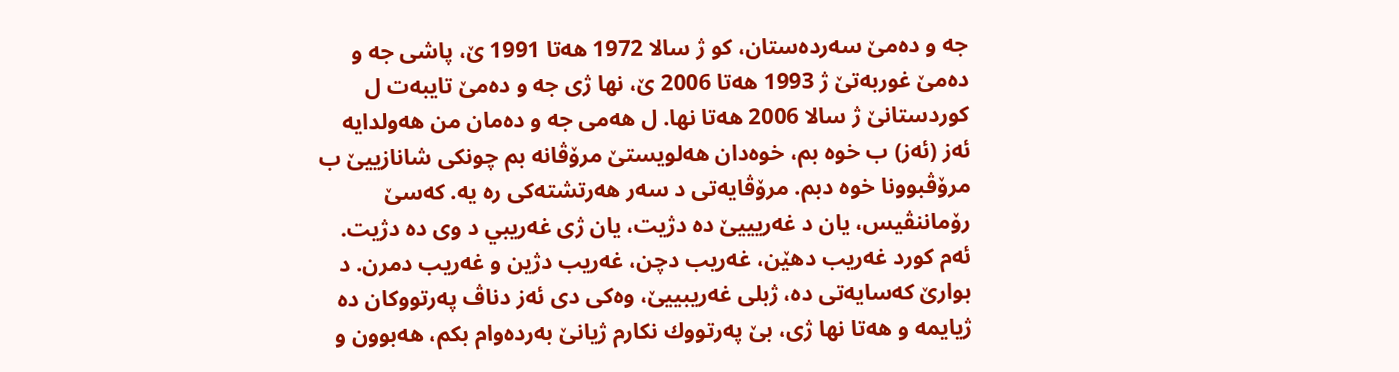جه و ده‌مێ سه‌رده‌ستان، كو ژ سالا 1972 هه‌تا 1991 ێ، پاشى جه و ده‌مێ غوربه‌تێ ژ 1993 هه‌تا 2006 ێ، نها ژى جه و ده‌مێ تايبه‌ت ل كوردستانێ ژ سالا 2006 هه‌تا نها. ل هه‌مى جه و ده‌مان من هه‌ولدايه‌ ئه‌ز (ئه‌ز) ب خوه‌ بم، خوه‌دان هه‌لويستێ مرۆڤانه‌ بم چونكى شانازييێ ب مرۆڤبوونا خوه‌ دبم. مرۆڤايه‌تى د سه‌ر هه‌رتشته‌كى ره‌ يه‌. كه‌سێ رۆماننڤيس، يان د غه‌ريييێ ده‌ دژيت، يان ژى غه‌ريبي د وى ده‌ دژيت. ئه‌م كورد غه‌ريب دهێن، غه‌ريب دچن، غه‌ريب دژين و غه‌ريب دمرن. د بوارێ كه‌سايه‌تى ده‌، ژبلى غه‌ريبييێ، وه‌كى دى ئه‌ز دناڤ په‌رتووكان ده‌ ژيايمه‌ و هه‌تا نها ژى، بێ په‌رتووك نكارم ژيانێ به‌رده‌وام بكم، هه‌بوون و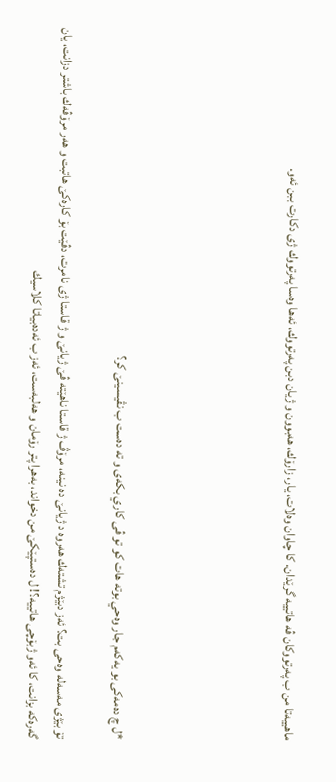ماهييه‌تا من ب په‌رتووكان ڤه‌ هاتييه‌ گرێدان. كا چاوان وه‌لات، يار، زارۆك، هه‌بوون و ژيان دبن په‌رتووك، ئه‌ها وه‌سا په‌رتووك ژى دكارت ببن ئه‌و.





*ل چ ده‌مه‌كی بو يه‌كه‌م جار وه‌حي بوته‌ هات كو تو ڤی كاري بكه‌ی و ته‌ ده‌ست ب نڤيسينێ كر؟

تۆ بێژى مه‌سه‌له‌ وه‌حى بت؟ ئه‌ز دبێژم تشته‌ك هه‌روه‌ د ژيانێ ده‌ نينه‌، مرۆڤ ژ قاستا ناهێته‌ ڤێ ژيانێ و ژ قاستا ژى نامرت، دڤێت بۆ كاره‌كێ هاتبت و هه‌ر مرۆڤه‌ك باشتر دزانت، يان گه‌ره‌كه‌ بزانت، كا ئه‌و ژبۆچى هاتييه‌؟! ل ده‌ستپێكێ من دخواند، به‌هرا پتر رۆمان و هه‌لبه‌ست، ئه‌ز ب ئه‌ده‌بياتا كلاسيك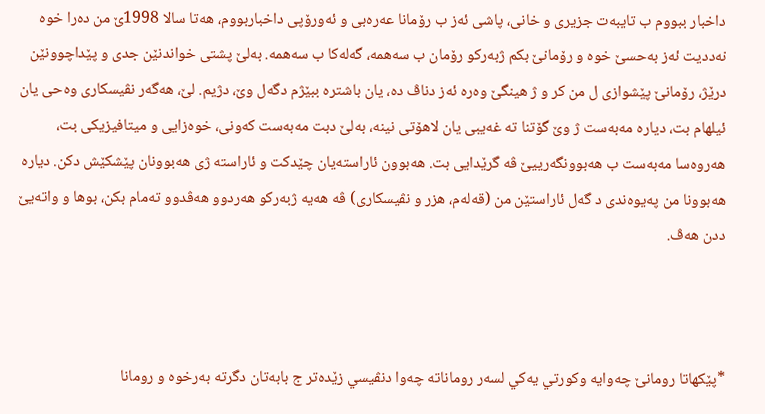داخبار ببووم ب تايبه‌ت جزيرى و خانى، پاشى ئه‌ز ب رۆمانا عه‌ره‌بى و ئه‌ورۆپى داخباربووم، هه‌تا سالا 1998ێ من ده‌را خوه‌ نه‌دديت ئه‌ز به‌حسێ خوه‌ و رۆمانێ بكم ژبه‌ركو رۆمان ب سه‌همه‌، گه‌له‌كا ب سه‌همه‌. به‌لێ پشتى خواندنێن جدى و پێداچوونێن درێژ، رۆمانێ پێشوازى ل من كر و ژ هينگێ وه‌ره‌ ئه‌ز دناڤ ده‌، يان باشتره‌ ببێژم دگه‌ل وێ، دژيم. لێ، هه‌گه‌ر نڤيسكارى وه‌حى يان ئيلهام بت، دياره‌ مه‌به‌ست ژ وێ گۆتنا ته‌ غه‌يبى يان لاهۆتى نينه‌، به‌لێ دبت مه‌به‌ست كه‌ونى، خوه‌زايى و ميتافيزيكى بت، هه‌روه‌سا مه‌به‌ست ب هه‌بوونگه‌رييێ ڤه‌ گرێدايى بت. هه‌بوون ئاراسته‌يان چێدكت و ئاراسته‌ ژى هه‌بوونان پێشكێش دكن. دياره‌ هه‌بوونا من په‌يوه‌ندى د گه‌ل ئاراستێن من (قه‌له‌م، هزر و نڤيسكاری) ڤه‌ هه‌يه‌ ژبه‌ركو هه‌ردوو هه‌ڤدوو ته‌مام بكن، بوها و واته‌يێ ددن هه‌ڤ.



*پێكهاتا رومانێ چه‌وايه‌ وكورتي يه‌كي لسه‌ر روماناته‌ چه‌وا دنڤيسي زێده‌تر ج بابه‌تان دگرته‌ به‌رخوه‌ و رومانا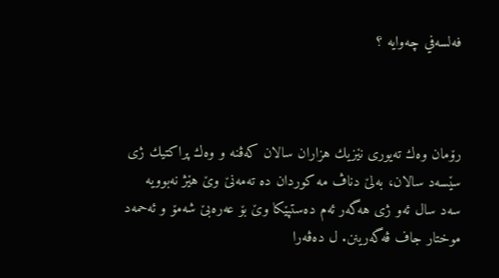فه‌لسه‌في چه‌وايه‌ ؟



رۆمان وه‌ك ته‌يورى نێزيك هزاران سالان كه‌ڤنه‌ و وه‌ك پراكتيك ژى سێسه‌د سالان، به‌لێ دناڤ مه‌ كوردان ده‌ ته‌مه‌نێ وێ هێژ نه‌بوويه‌ سه‌د سال ئه‌و ژى هه‌گه‌ر ئه‌م ده‌ستپێكا وێ بۆ عه‌ره‌بێ شه‌مۆ و ئه‌حمه‌د موختار جاف ڤه‌گه‌رينن. ل ده‌ڤه‌را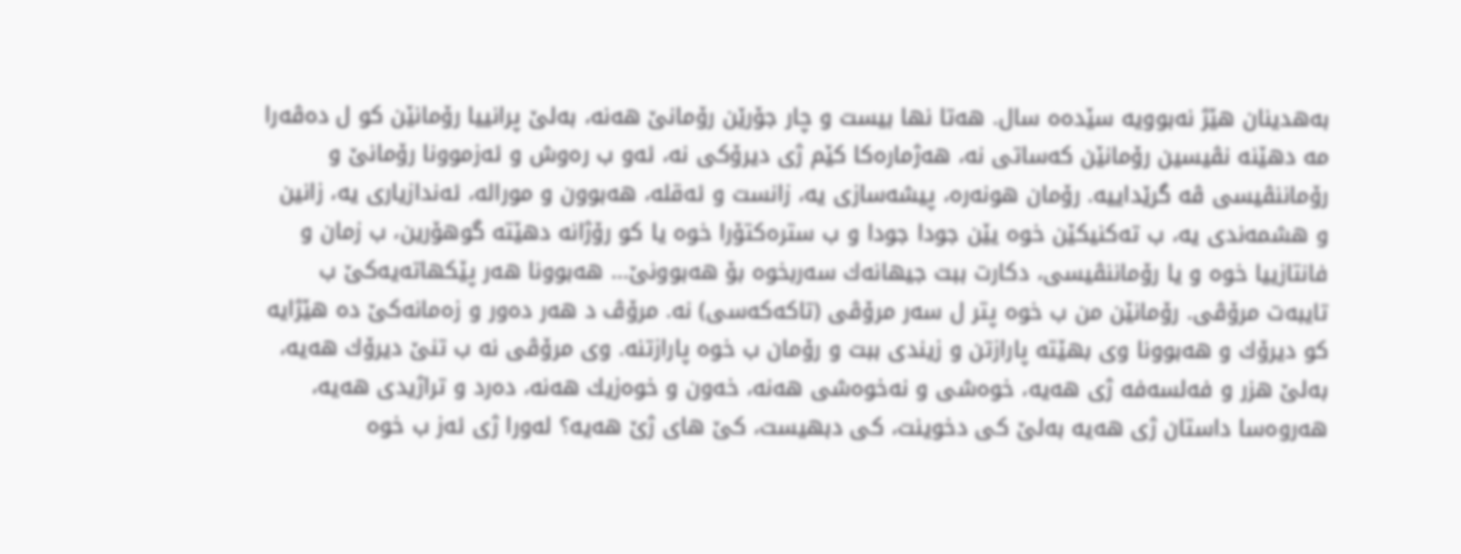به‌هدينان هێژ نه‌بوويه‌ سێده‌ه سال. هه‌تا نها بيست و چار جۆرێن رۆمانێ هه‌نه‌، به‌لێ پرانييا رۆمانێن كو ل ده‌ڤه‌را مه‌ دهێنه‌ نڤيسين رۆمانێن كه‌ساتى نه‌، هه‌ژماره‌كا كێم ژى ديرۆكى نه‌، ئه‌و ب ره‌وش و ئه‌زموونا رۆمانێ و رۆماننڤيسى ڤه‌ گرێداييه‌. رۆمان هونه‌ره‌، پيشه‌سازى يه‌، زانست و ئه‌قله‌، هه‌بوون و موراله‌، ئه‌ندازيارى يه‌، زانين و هشمه‌ندى يه‌، ب ته‌كنيكێن خوه‌ يێن جودا جودا و ب ستره‌كتۆرا خوه‌ يا كو رۆژانه‌ دهێته‌ گوهۆرين، ب زمان و فانتازييا خوه‌ و يا رۆماننڤيسى، دكارت ببت جيهانه‌ك سه‌ربخوه‌ بۆ هه‌بوونێ... هه‌بوونا هه‌ر پێكهاته‌يه‌كێ ب تايبه‌ت مرۆڤى. رۆمانێن من ب خوه‌ پتر ل سه‌ر مرۆڤى (تاكه‌كه‌سى) نه‌. مرۆڤ د هه‌ر ده‌ور و زه‌مانه‌كێ ده‌ هێژايه‌ كو ديرۆك و هه‌بوونا وى بهێته‌ پارازتن و زيندى ببت و رۆمان ب خوه‌ پارازتنه‌. وى مرۆڤى نه‌ ب تنێ ديرۆك هه‌يه‌، به‌لێ هزر و فه‌لسه‌فه‌ ژى هه‌يه‌، خوه‌شى و نه‌خوه‌شى هه‌نه‌، خه‌ون و خوه‌زيك هه‌نه‌، ده‌رد و تراژيدى هه‌يه‌، هه‌روه‌سا داستان ژى هه‌يه‌ به‌لێ كى دخوينت، كى دبهيست، كێ هاى ژێ هه‌يه‌؟ له‌ورا ژى ئه‌ز ب خوه‌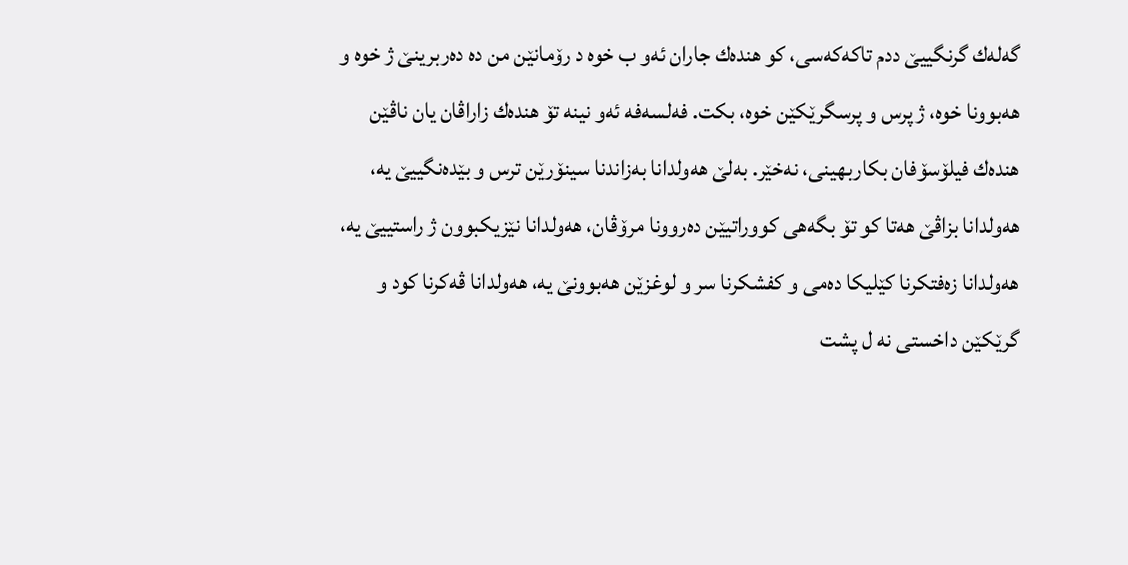گه‌له‌ك گرنگييێ ددم تاكه‌كه‌سى، كو هنده‌ك جاران ئه‌و ب خوه‌ د رۆمانێن من ده‌ ده‌ربرينێ ژ خوه‌ و هه‌بوونا خوه‌، ژ پرس و پرسگرێكێن خوه‌، بكت. فه‌لسه‌فه‌ ئه‌و نينه‌ تۆ هنده‌ك زاراڤان يان ناڤێن هنده‌ك فيلۆسۆفان بكاربهينى، نه‌خێر. به‌لێ هه‌ولدانا به‌زاندنا سينۆرێن ترس و بێده‌نگييێ يه‌، هه‌ولدانا بزاڤێ هه‌تا كو تۆ بگه‌هى كووراتيێن ده‌روونا مرۆڤان، هه‌ولدانا نێزيكبوون ژ راستييێ يه‌، هه‌ولدانا زه‌فتكرنا كێليكا ده‌مى و كفشكرنا سر و لوغزێن هه‌بوونێ يه‌، هه‌ولدانا ڤه‌كرنا كود و گرێكێن داخستى نه‌ ل پشت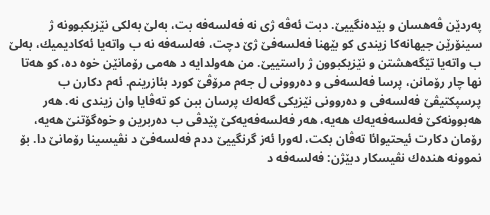په‌ردێن ڤه‌هسان و بێده‌نگييێ. دبت ئه‌ڤه‌ ژى نه‌ فه‌لسه‌فه‌ بت، به‌لێ به‌لكى نێزيكبوونه‌ ژ سينۆرێن جيهانه‌كا زيندى كو بێهنا فه‌لسه‌فێ ژێ دچت، فه‌لسه‌فه‌ نه‌ ب واته‌يا ئه‌كاديميك، به‌لێ ب واته‌يا تێگه‌هشتن و نێزيكبوون ژ راستييێ. من هه‌ولدايه‌ د هه‌مى رۆمانێن خوه‌ ده‌، كو هه‌تا نها چار رۆمانن، پرسا فه‌لسه‌فى و ده‌روونى ل جه‌م مرۆڤێ كورد بئازرينم. ئه‌م دكارن ب پرسپكتيڤێ فه‌لسه‌فى و ده‌روونى نێزيكى گه‌له‌ك پرسان ببن كو ته‌ڤايا وان زيندى نه‌. هه‌ر هه‌بوونه‌كێ فه‌لسه‌فه‌يه‌ك هه‌يه‌، هه‌ر فه‌لسه‌فه‌يه‌كێ پێدڤى ب ده‌ربرين و خوه‌گۆتنێ هه‌يه‌، رۆمان دكارت ئيحتيوائا ته‌ڤان بكت، له‌ورا ئه‌ز گرنگييێ ددم فه‌لسه‌فێ د نڤيسينا رۆمانێ دا. بۆ نموونه‌ هنده‌ك نڤيسكار دبێژن: فه‌لسه‌فه‌ د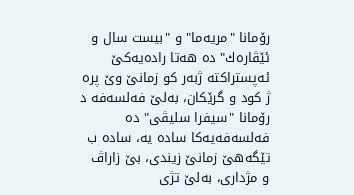رۆمانا "مريه‌ما" و "بيست سال و ئێڤاره‌ك" ده‌ هه‌تا راده‌يه‌كێ ئه‌پستراكته‌ ژبه‌ر كو زمانێ وێ پره‌ ژ كود و گرێكان، به‌لێ فه‌لسه‌فه‌ د رۆمانا "سيفرا سليڤى" ده‌ فه‌لسه‌فه‌يه‌كا ساده‌ يه‌، ساده‌ ب تێگه‌هێ زمانێ زيندى، بێ زاراڤ و مژدارى، به‌لێ تژى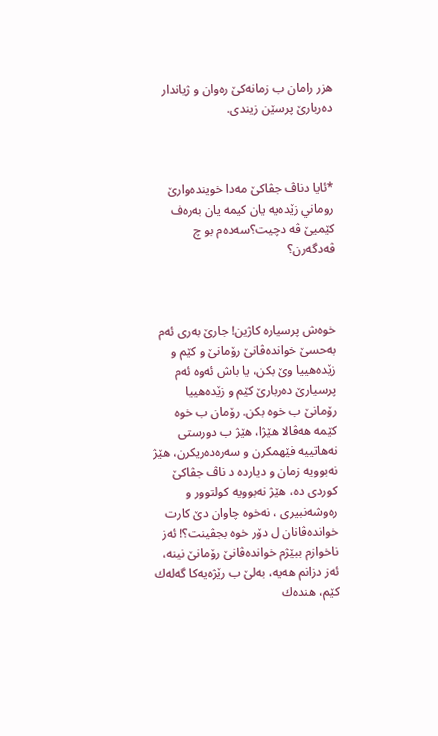هزر رامان ب زمانه‌كێ ره‌وان و ژياندار ده‌ربارێ پرسێن زيندى.



*ئايا دناڤ جڤاكێ مه‌دا خوينده‌وارێ روماني زێده‌يه‌ يان كيمه‌ يان به‌ره‌ف كێميێ ڤه‌ دچيت؟سه‌ده‌م بو چ ڤه‌دگه‌رن؟



خوه‌ش پرسياره‌ كاژين! جارێ به‌رى ئه‌م به‌حسێ خوانده‌ڤانێ رۆمانێ و كێم و زێده‌هييا وێ بكن، يا باش ئه‌وه‌ ئه‌م پرسيارێ ده‌ربارێ كێم و زێده‌هييا رۆمانێ ب خوه‌ بكن. رۆمان ب خوه‌ كێمه‌ هه‌ڤالا هێژا، هێژ ب دورستى نه‌هاتييه‌ فێهمكرن و سه‌ره‌ده‌ريكرن، هێژ نه‌بوويه‌ زمان و ديارده‌ د ناڤ جڤاكێ كوردى ده‌، هێژ نه‌بوويه‌ كولتوور و ره‌وشه‌نبيرى ، نه‌خوه‌ چاوان دێ كارت خوانده‌ڤانان ل دۆر خوه‌ بجڤينت؟! ئه‌ز ناخوازم ببێژم خوانده‌ڤانێ رۆمانێ نينه‌، ئه‌ز دزانم هه‌يه‌، به‌لێ ب رێژه‌يه‌كا گه‌له‌ك كێم، هنده‌ك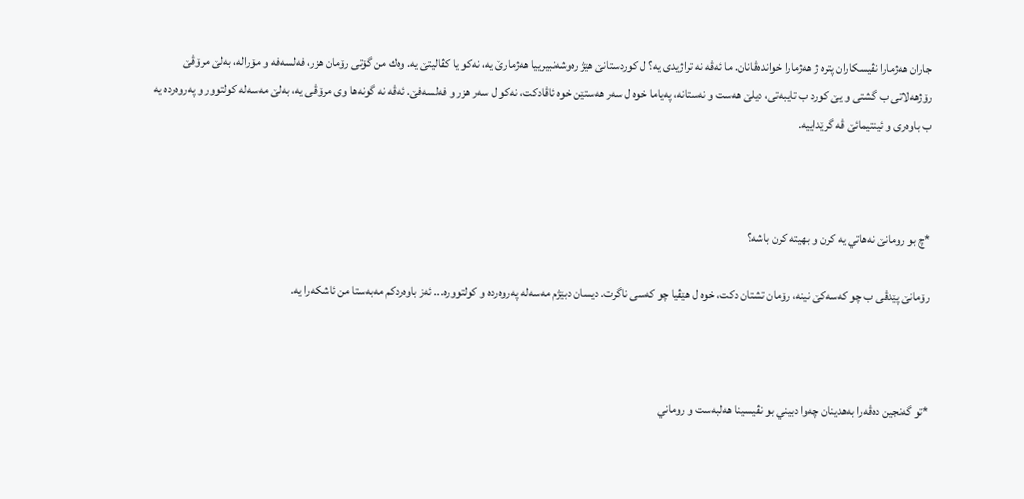جاران هه‌ژمارا نڤيسكاران پتره‌ ژ هه‌ژمارا خوانده‌ڤانان. ما ئه‌ڤه‌ نه‌ تراژيدى يه‌؟ ل كوردستانێ هێژ ره‌وشه‌نبيرييا هه‌ژمارێ يه‌، نه‌كو يا كڤاليتێ يه‌. وه‌ك من گۆتى رۆمان هزر، فه‌لسه‌فه‌ و مۆراله‌، به‌لێ مرۆڤێ رۆژهه‌لاتى ب گشتى و يێ كورد ب تايبه‌تى، ديلێ هه‌ست و نه‌ستانه‌، په‌ياما خوه‌ ل سه‌ر هه‌ستێن خوه‌ ئاڤادكت، نه‌كو ل سه‌ر هزر و فه‌لسه‌فێ. ئه‌ڤه‌ نه‌ گونه‌ها وى مرۆڤى يه‌، به‌لێ مه‌سه‌له‌ كولتوور و په‌روه‌رده‌ يه‌ ب باوه‌رى و ئينتيمائێ ڤه‌ گرێداييه‌.



*چ بو رومانێ نه‌هاتي يه‌ كرن و بهيته‌ كرن باشه‌؟

رۆمانێ پێدڤى ب چو كه‌سه‌كێ نينه‌، رۆمان تشتان دكت، خوه‌ ل هێڤيا چو كه‌سى ناگرت. ديسان دبێژم مه‌سه‌له‌ په‌روه‌رده‌ و كولتووره‌... ئه‌ز باوه‌ردكم مه‌به‌ستا من ئاشكه‌را يه‌.



*تو گه‌نجين ده‌ڤه‌را به‌هدينان چه‌وا دبيني بو نڤيسينا هه‌لبه‌ست و روماني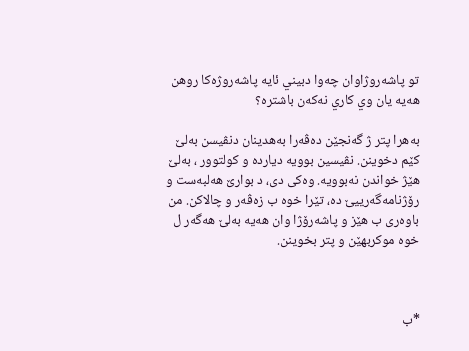تو پاشه‌روژاوان چه‌وا دبيني ئايه‌ پاشه‌روژه‌كا روهن هه‌يه‌ يان وي كاري نه‌كه‌ن باشتره‌؟

به‌هرا پتر ژ گه‌نجێن ده‌ڤه‌را به‌هدينان دنڤيسن به‌لێ كێم دخوينن. نڤيسين بوويه‌ ديارده‌ و كولتوور ، به‌لێ هێژ خواندن نه‌بوويه‌. وه‌كى دى، د بوارێ هه‌لبه‌ست و رۆژنامه‌گه‌رييێ ده‌، تێرا خوه‌ ب زه‌ڤه‌ر و چالاكن. من باوه‌رى ب هێز و پاشه‌رۆژا وان هه‌يه‌ به‌لێ هه‌گه‌ر ل خوه‌ موكربهێن و پتر بخوينن.



*ب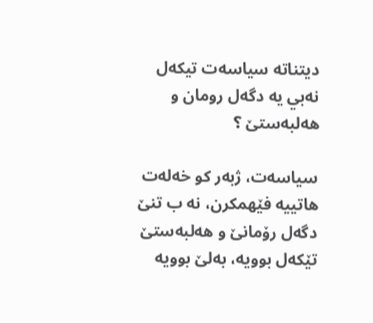ديتناته‌ سياسه‌ت تيكه‌ل نه‌بي يه‌ دگه‌ل رومان و هه‌لبه‌ستێ ؟

سياسه‌ت، ژبه‌ر كو خه‌له‌ت هاتييه‌ فێهمكرن، نه‌ ب تنێ دگه‌ل رۆمانێ و هه‌لبه‌ستێ تێكه‌ل بوويه‌، به‌لێ بوويه‌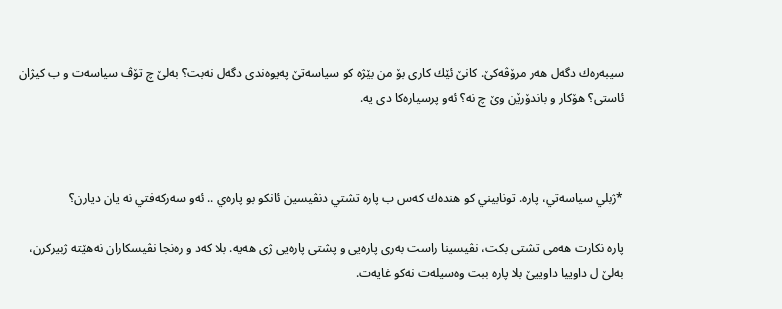سيبه‌ره‌ك دگه‌ل هه‌ر مرۆڤه‌كێ. كانێ ئێك كارى بۆ من بێژه‌ كو سياسه‌تێ په‌يوه‌ندى دگه‌ل نه‌بت؟ به‌لێ چ تۆڤ سياسه‌ت و ب كيژان ئاستى؟ هۆكار و باندۆرێن وێ چ نه‌؟ ئه‌و پرسياره‌كا دى يه‌.



*ژبلي سياسه‌تي، پاره‌. تونابيني كو هنده‌ك كه‌س ب پاره‌ تشتي دنڤيسين ئانكو بو پاره‌ي .. ئه‌و سه‌ركه‌فتي نه‌ يان ديارن؟

پاره‌ نكارت هه‌مى تشتى بكت، نڤيسينا راست به‌رى پاره‌يى و پشتى پاره‌يى ژى هه‌يه‌. بلا كه‌د و ره‌نجا نڤيسكاران نه‌هێته‌ ژبيركرن، به‌لێ ل داوييا داوييێ بلا پاره‌ ببت وه‌سيله‌ت نه‌كو غايه‌ت.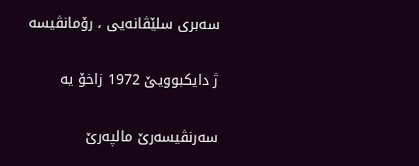سه‌برى سلێڤانه‌يى ، رۆمانڤيسه‌

ژ دايكبوويێ 1972 زاخۆ يه‌

سه‌رنڤيسه‌رێ مالپه‌رێ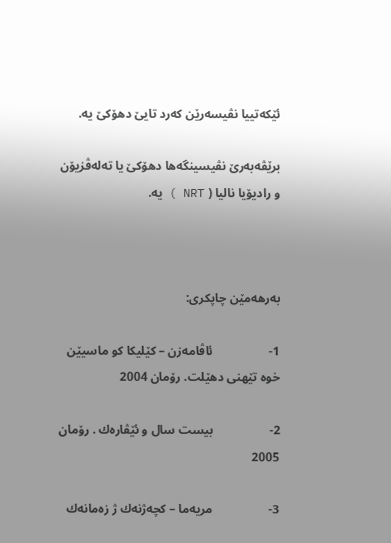ئێكه‌تييا نڤيسه‌رێن كه‌رد تايێ دهۆكێ يه‌.

برێڤه‌به‌رێ نڤيسينگه‌ها دهۆكێ يا ته‌له‌ڤزيۆن و راديۆيا ناليا ( NRT ) يه‌.



به‌رهه‌مێن چاپكرى:

1-                  ئاڤامه‌زن – كێليكا كو ماسيێن خوه‌ تێهنى دهێلت. رۆمان 2004

2-                  بيست سال و ئێڤاره‌ك . رۆمان 2005

3-                  مريه‌ما – كچه‌ژنه‌ك ژ زه‌مانه‌ك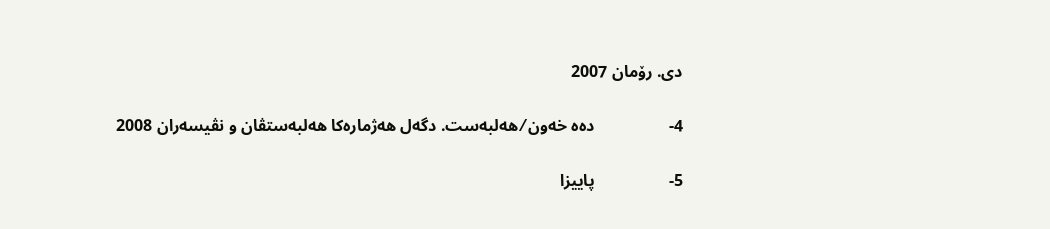دى. رۆمان 2007

4-                  ده‌ه خه‌ون ⁄ هه‌لبه‌ست. دگه‌ل هه‌ژماره‌كا هه‌لبه‌ستڤان و نڤيسه‌ران 2008

5-                  پاييزا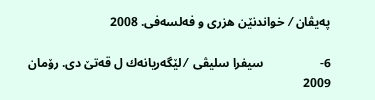په‌يڤان ⁄  خواندنێن هزرى و فه‌لسه‌فى. 2008

6-                  سيفرا سليڤى  ⁄ لێگه‌ريانه‌ك ل قه‌تێ دى. رۆمان 2009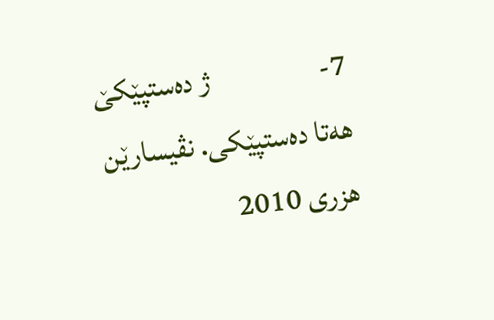7-                  ژ ده‌ستپێكێ هه‌تا ده‌ستپێكى. نڤيسارێن هزرى 2010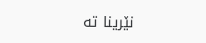نێرینا ته‌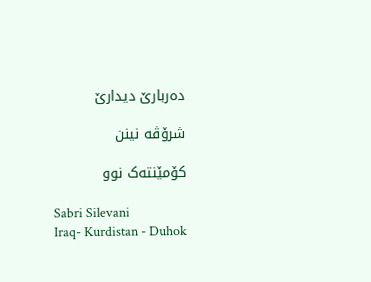ده‌ربارێ دیدارێ

شرۆڤه‌ نینن

کۆمێنته‌ک نوو

Sabri Silevani
Iraq- Kurdistan - Duhok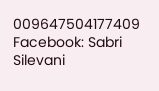009647504177409
Facebook: Sabri Silevani